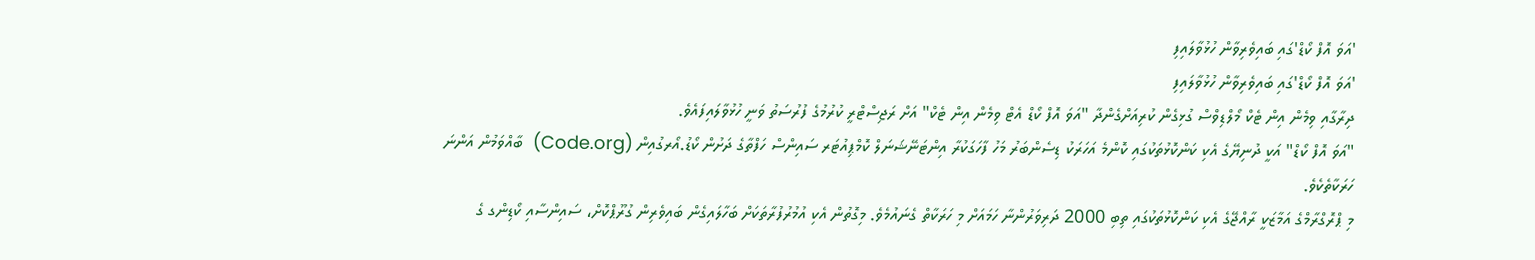'އަވަ އޮފް ކޯޑް'ގައި ބައިވެރިވާން ހުޅުވާލައިފި
'އަވަ އޮފް ކޯޑް'ގައި ބައިވެރިވާން ހުޅުވާލައިފި
ދިރާގާއި ވިމެން އިން ޓެކް މޯލްޑިވްސް ގުޅިގެން ކުރިއަށްގެންދާ "އަވަ އޮފް ކޯޑް އެޓް ވިމެން އިން ޓެކް" އަށް ރަޖިސްޓްރީ ކުރުމުގެ ފުރުސަތު ވަނީ ހުޅުވާލައިފައެވެ.
"އަވަ އޮފް ކޯޑް" އަކީ ދުނިޔޭގެ އެކި ކަންކޮޅުތަކުގައި ކޮންމެ އަހަރަކު ޑިސެންބަރު މަހު ފާހަގަކުރާ އިންޓަނޭޝަނަލް ކޮމްޕިއުޓަރ ސައިންސް ހަފްތާގެ ދަށުން ކޯޑު.އޯރގުއިން (Code.org)  ބާއްވަމުން އަންނަ ހަރަކާތެކެވެ.
މި ޕްރޮގްރާމްގެ އަމާޒަކީ ރާއްޖޭގެ އެކި ކަންކޮޅުތަކުގައި ތިބި 2000 ދަރިވަރުންނާ ހަމައަށް މި ހަރަކާތް ގެނައުމެވެ. މިގޮތުން އެކި އުމުރުފުރާތަކަށް ބަހާލައިގެން ބައިވެރިން ގުރޫޕްކޮށް، ސައިންސާއި ކޯޑިންގ ގެ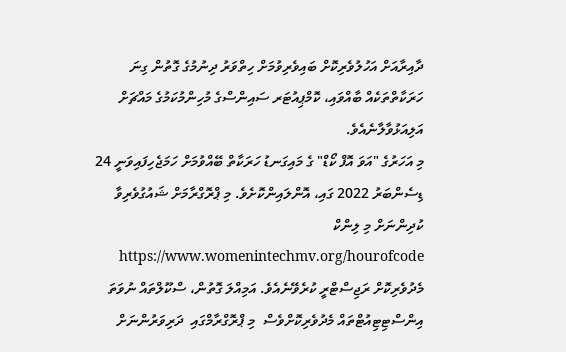ދާއިރާއަށް އަހުލުވެރިކޮށް ބައިވެރިވުމަށް ހިތްވަރު ދިނުމުގެ ގޮތުން ގިނަ ހަރަކާތްތަކެއް ބާއްވައި، ކޮމްޕިއުޓަރ ސައިންސްގެ މުހިންމުކަމުގެ މައްޗަށް އަލިއަޅުވާލާނެއެވެ.
މި އަހަރުގެ "އަވަ އޮފް ކޯޑް" ގެ މައިގަނޑު ހަރަކާތް ބޭއްވުމަށް ހަމަޖެހިފައިވަނީ 24 ޑިސެންބަރު 2022 ގައި، އޮންލައިންކޮށެވެ. މި ޕްރޮގްރާމަށް ޝައުގުވެރިވާ ކުދިންނަށް މި ލިންކް https://www.womenintechmv.org/hourofcode  މެދުވެރިކޮށް ރަޖިސްޓްރީ ކުރެވޭނެއެވެ. އަމިއްލަ ގޮތުން، ސްކޫލްތައް ނުވަތަ އިންސްޓިޓިއުޓްތައް މެދުވެރިކޮށްވެސް  މި ޕްރޮގްރާމްގައި  ދަރިވަރުންނަށް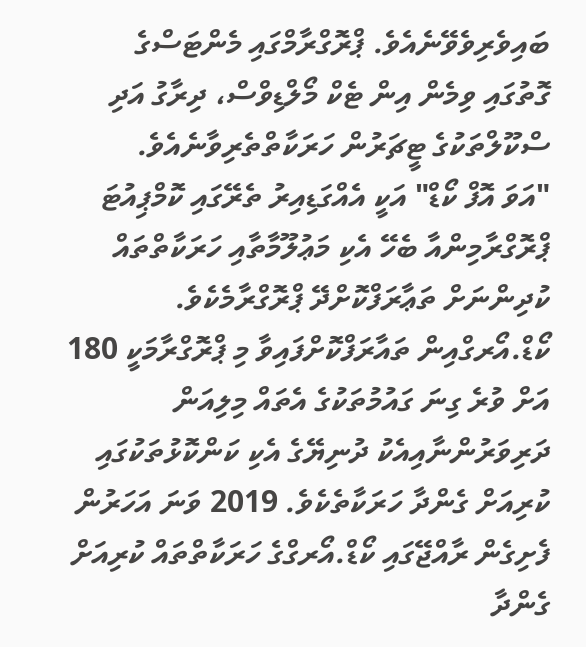ބައިވެރިވެވޭނެއެވެ. ޕްރޮގްރާމްގައި މެންޓަސްގެ ގޮތުގައި ވިމެން އިން ޓެކް މޯލްޑިވްސް، ދިރާގު އަދި ސްކޫލްތަކުގެ ޓީޗަރުން ހަރަކާތްތެރިވާނެއެވެ.
"އަވަ އޮފް ކޯޑް" އަކީ އެއްގަޑިއިރު ތެރޭގައި ކޮމްޕިއުޓަ ޕްރޮގްރާމިންއާ ބެހޭ އެކި މަޢުލޫމާތާއި ހަރަކާތްތައް ކުދިންނަށް ތަޢާރަފްކޮށްދޭ ޕްރޮގްރާމެކެވެ. ކޯޑް.އޯރގްއިން ތައާރަފްކޮށްފައިވާ މި ޕްރޮގްރާމަކީ 180 އަށް ވުރެ ގިނަ ގައުމުތަކުގެ އެތައް މިލިއަން ދަރިވަރުންނާއިއެކު ދުނިޔޭގެ އެކި ކަންކޮޅުތަކުގައި ކުރިއަށް ގެންދާ ހަރަކާތެކެވެ. 2019 ވަނަ އަހަރުން ފެށިގެން ރާއްޖޭގައި ކޯޑް.އޯރގްގެ ހަރަކާތްތައް ކުރިއަށް ގެންދާ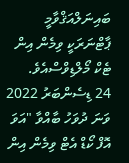ބައިނަލްއަޤްވާމީ ޕާޓްނަރަކީ ވިމެން އިން ޓެކް މޯލްޑިވްސްއެވެ.
24 ޑިސެންބަރު 2022 ވަނަ ދުވަހު ބާއްވާ "އަވަ އޮފް ކޯޑް އެޓް ވިމެން އިން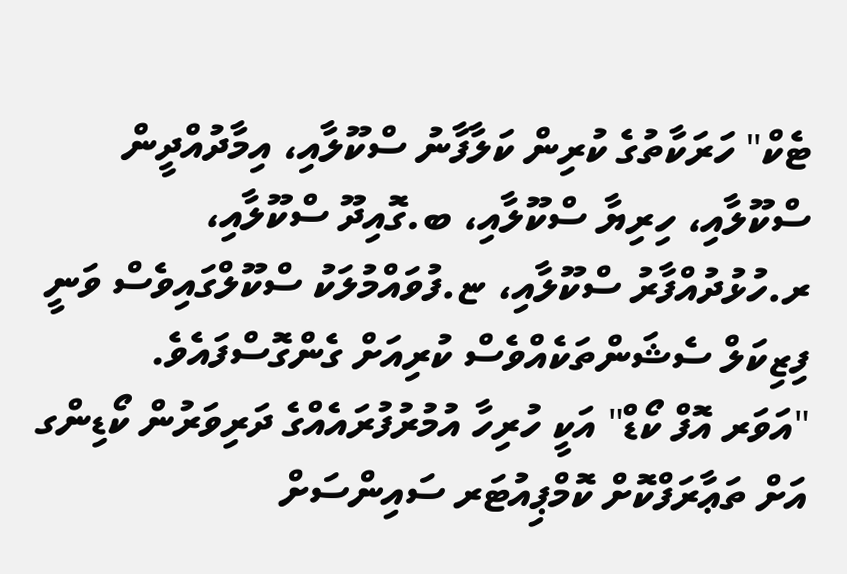ޓެކް" ހަރަކާތުގެ ކުރިން ކަލާފާނު ސްކޫލާއި، އިމާދުއްދީން ސްކޫލާއި، ހިރިޔާ ސްކޫލާއި، ބ.ގޮއިދޫ ސްކޫލާއި، ރ.ހުޅުދުއްފާރު ސްކޫލާއި، ޏ.ފުވައްމުލަކު ސްކޫލްގައިވެސް ވަނީ ފިޒިކަލް ސެޝަންތަކެއްވެސް ކުރިއަށް ގެންގޮސްފައެވެ.
"އަވަރ އޮފް ކޯޑް" އަކީ ހުރިހާ އުމުރުފުރައެއްގެ ދަރިވަރުން ކޯޑިންގ އަށް ތަޢާރަފްކޮށް ކޮމްޕިއުޓަރ ސައިންސަށް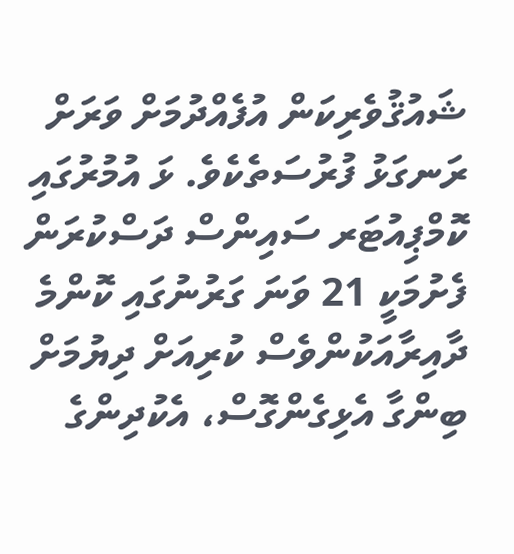ޝައުޤުވެރިކަން އުފެއްދުމަށް ވަރަށް ރަނގަޅު ފުރުސަތެކެވެ. ޅަ އުމުރުގައި ކޮމްޕިއުޓަރ ސައިންސް ދަސްކުރަން ފެށުމަކީ 21 ވަނަ ގަރުނުގައި ކޮންމެ ދާއިރާއަކުންވެސް ކުރިއަށް ދިޔުމަށް ބިންގާ އެޅިގެންގޮސް، އެކުދިންގެ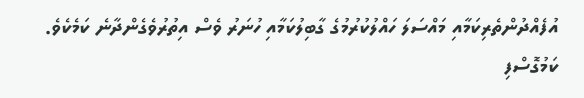އުފެއްދުންތެރިކަމާއި މައްސަލަ ހައްލުކުރުމުގެ ގާބިލުކަމާއި ހުނަރު ވެސް އިތުރުވެގެންދާނެ ކަމެކެވެ.
ކަމުގޮސްފި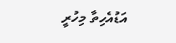އަޑުއެހިތާ މިހުރީ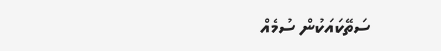ސަތޭކައަކުން ސުމެއް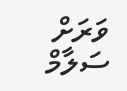ވަރަށް ސަލާމް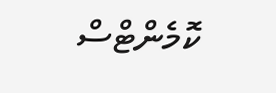ކޮމެންޓްސް